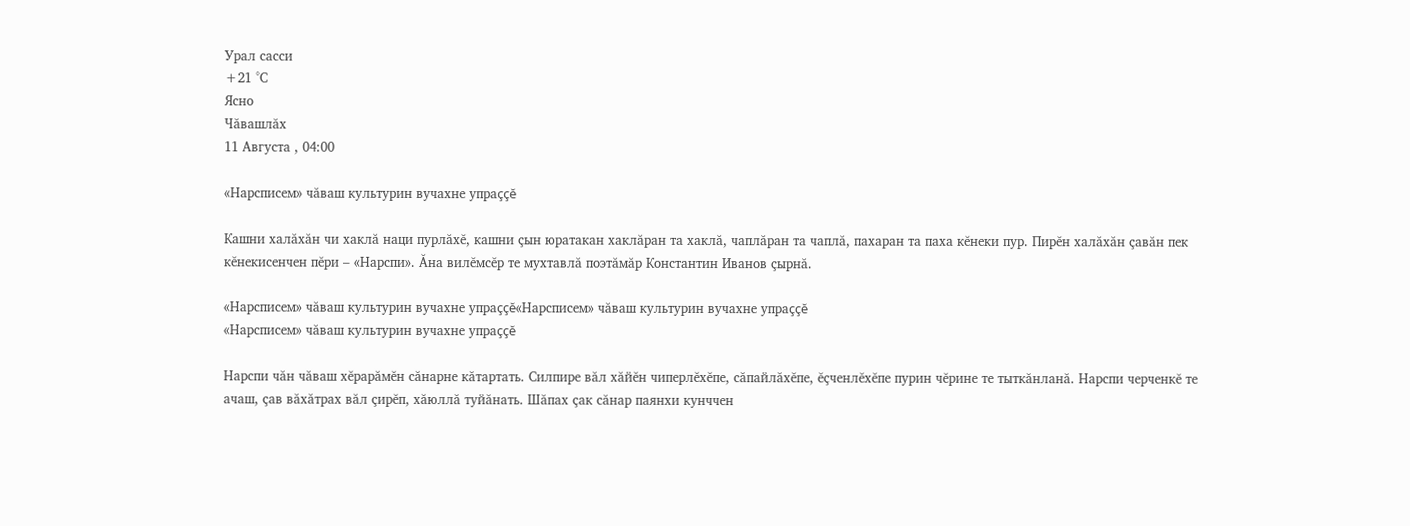Урал сасси
+21 °С
Ясно
Чăвашлăх
11 Августа , 04:00

«Нарсписем» чăваш культурин вучахне упраççĕ

Кашни халăхăн чи хаклă наци пурлăхĕ, кашни çын юратакан хаклăран та хаклă, чаплăран та чаплă, пахаран та паха кĕнеки пур. Пирĕн халăхăн çавăн пек кĕнекисенчен пĕри – «Нарспи». Ăна вилĕмсĕр те мухтавлă поэтăмăр Константин Иванов çырнă.

«Нарсписем» чăваш культурин вучахне упраççĕ«Нарсписем» чăваш культурин вучахне упраççĕ
«Нарсписем» чăваш культурин вучахне упраççĕ

Нарспи чăн чăваш хĕрарăмĕн сăнарне кăтартать. Силпире вăл хăйĕн чиперлĕхĕпе, сăпайлăхĕпе, ĕçченлĕхĕпе пурин чĕрине те тыткăнланă. Нарспи черченкĕ те ачаш, çав вăхăтрах вăл çирĕп, хăюллă туйăнать. Шăпах çак сăнар паянхи кунччен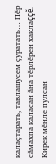калаçтарать, тавлашусем çуратать… Пĕр сăмахпа каласан ăна тĕрлĕрен хаклаççĕ. Кирек мĕнле пулсан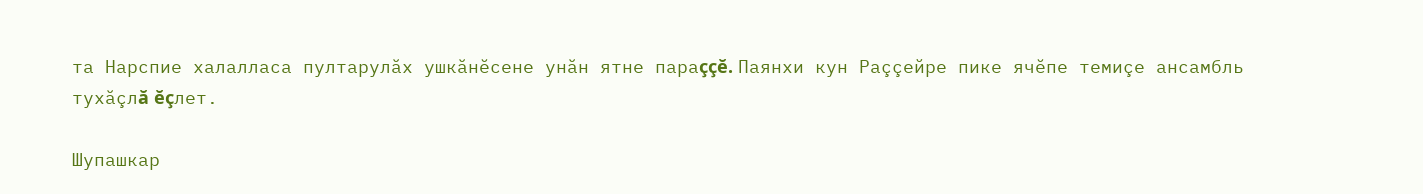та Нарспие халалласа пултарулăх ушкăнĕсене унăн ятне параççĕ. Паянхи кун Раççейре пике ячĕпе темиçе ансамбль тухăçлă ĕçлет.

Шупашкар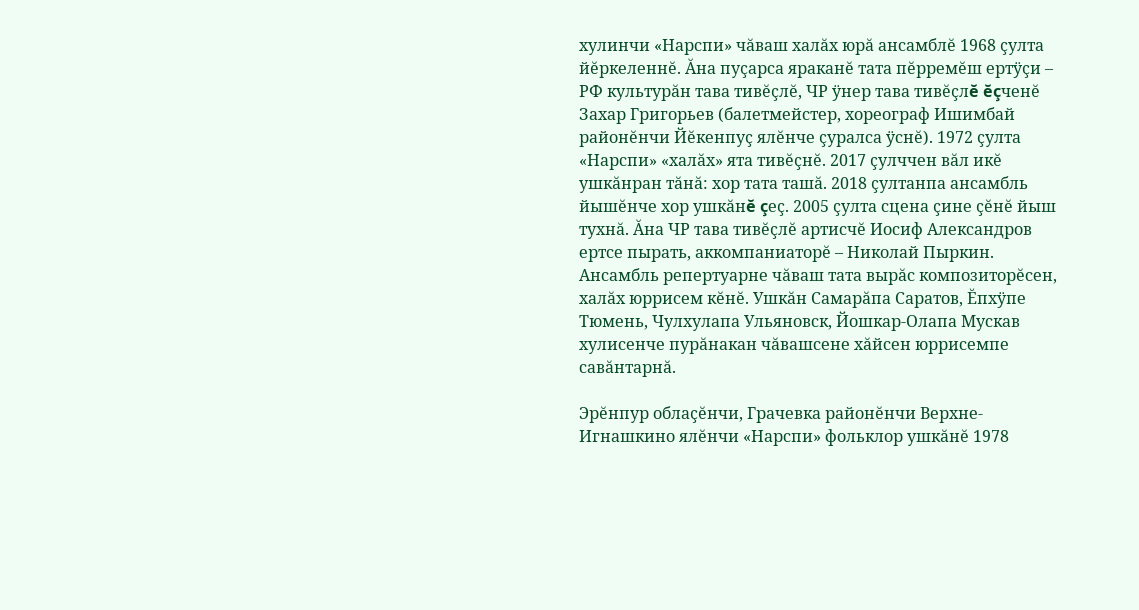хулинчи «Нарспи» чăваш халăх юрă ансамблĕ 1968 çулта йĕркеленнĕ. Ăна пуçарса яраканĕ тата пĕрремĕш ертÿçи – РФ культурăн тава тивĕçлĕ, ЧР ÿнер тава тивĕçлĕ ĕçченĕ Захар Григорьев (балетмейстер, хореограф Ишимбай районĕнчи Йĕкенпуç ялĕнче çуралса ÿснĕ). 1972 çулта «Нарспи» «халăх» ята тивĕçнĕ. 2017 çулччен вăл икĕ ушкăнран тăнă: хор тата ташă. 2018 çултанпа ансамбль йышĕнче хор ушкăнĕ çеç. 2005 çулта сцена çине çĕнĕ йыш тухнă. Ăна ЧР тава тивĕçлĕ артисчĕ Иосиф Александров ертсе пырать, аккомпаниаторĕ – Николай Пыркин. Ансамбль репертуарне чăваш тата вырăс композиторĕсен, халăх юррисем кĕнĕ. Ушкăн Самарăпа Саратов, Ĕпхÿпе Тюмень, Чулхулапа Ульяновск, Йошкар-Олапа Мускав хулисенче пурăнакан чăвашсене хăйсен юррисемпе савăнтарнă.

Эрĕнпур облаçĕнчи, Грачевка районĕнчи Верхне-Игнашкино ялĕнчи «Нарспи» фольклор ушкăнĕ 1978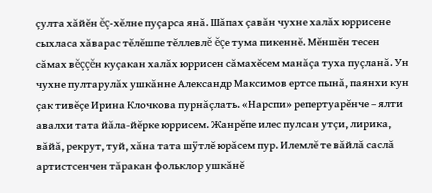çулта хăйĕн ĕç-хĕлне пуçарса янă. Шăпах çавăн чухне халăх юррисене сыхласа хăварас тĕлĕшпе тĕллевлĕ ĕçе тума пикеннĕ. Мĕншĕн тесен сăмах вĕççĕн куçакан халăх юррисен сăмахĕсем манăçа туха пуçланă. Ун чухне пултарулăх ушкăнне Александр Максимов ертсе пынă, паянхи кун çак тивĕçе Ирина Клочкова пурнăçлать. «Нарспи» репертуарĕнче – ялти авалхи тата йăла-йĕрке юррисем. Жанрĕпе илес пулсан утçи, лирика, вăйă, рекрут, туй, хăна тата шÿтлĕ юрăсем пур. Илемлĕ те вăйлă саслă артистсенчен тăракан фольклор ушкăнĕ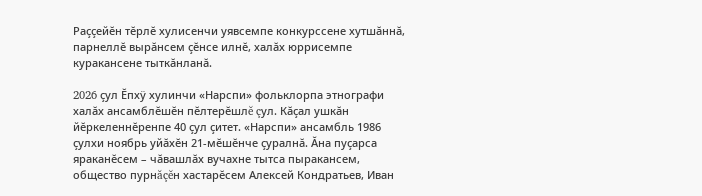Раççейĕн тĕрлĕ хулисенчи уявсемпе конкурссене хутшăннă, парнеллĕ вырăнсем çĕнсе илнĕ, халăх юррисемпе куракансене тыткăнланă.

2026 çул Ĕпхÿ хулинчи «Нарспи» фольклорпа этнографи халăх ансамблĕшĕн пĕлтерĕшлĕ çул. Кăçал ушкăн йĕркеленнĕренпе 40 çул çитет. «Нарспи» ансамбль 1986 çулхи ноябрь уйăхĕн 21-мĕшĕнче çуралнă. Ăна пуçарса яраканĕсем – чăвашлăх вучахне тытса пыракансем, общество пурнăçĕн хастарĕсем Алексей Кондратьев, Иван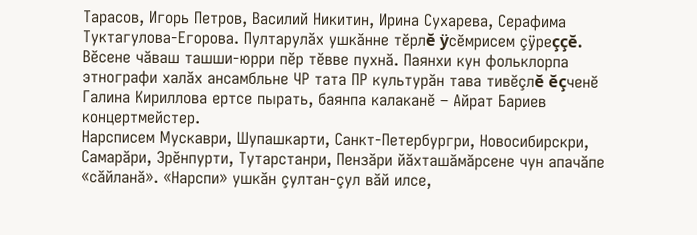Тарасов, Игорь Петров, Василий Никитин, Ирина Сухарева, Серафима Туктагулова-Егорова. Пултарулăх ушкăнне тĕрлĕ ÿсĕмрисем çÿреççĕ. Вĕсене чăваш ташши-юрри пĕр тĕвве пухнă. Паянхи кун фольклорпа этнографи халăх ансамбльне ЧР тата ПР культурăн тава тивĕçлĕ ĕçченĕ Галина Кириллова ертсе пырать, баянпа калаканĕ – Айрат Бариев концертмейстер.
Нарсписем Мускаври, Шупашкарти, Санкт-Петербургри, Новосибирскри, Самарăри, Эрĕнпурти, Тутарстанри, Пензăри йăхташăмăрсене чун апачăпе «сăйланă». «Нарспи» ушкăн çултан-çул вăй илсе,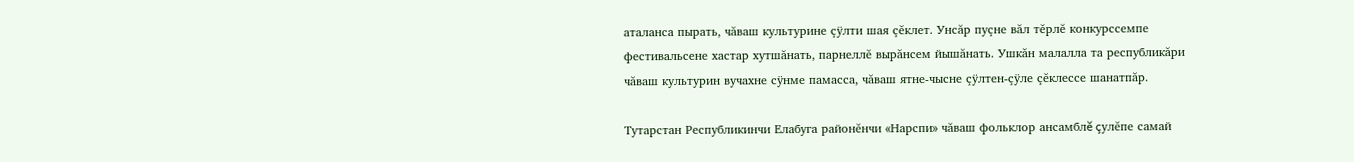аталанса пырать, чăваш культурине çÿлти шая çĕклет. Унсăр пуçне вăл тĕрлĕ конкурссемпе фестивальсене хастар хутшăнать, парнеллĕ вырăнсем йышăнать. Ушкăн малалла та республикăри чăваш культурин вучахне сÿнме памасса, чăваш ятне-чысне çÿлтен-çÿле çĕклессе шанатпăр.

Тутарстан Республикинчи Елабуга районĕнчи «Нарспи» чăваш фольклор ансамблĕ çулĕпе самай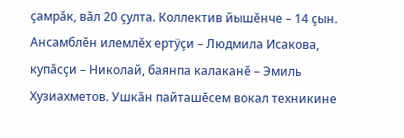çамрăк, вăл 20 çулта. Коллектив йышĕнче – 14 çын. Ансамблĕн илемлĕх ертÿçи – Людмила Исакова, купăсçи – Николай, баянпа калаканĕ – Эмиль Хузиахметов. Ушкăн пайташĕсем вокал техникине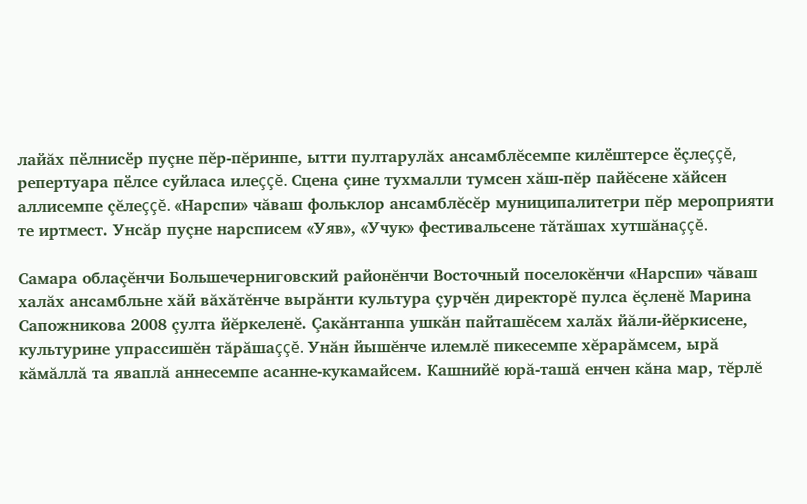лайăх пӗлнисӗр пуçне пĕр-пĕринпе, ытти пултарулăх ансамблĕсемпе килӗштерсе ӗçлеççĕ, репертуара пӗлсе суйласа илеççĕ. Сцена çине тухмалли тумсен хăш-пĕр пайĕсене хăйсен аллисемпе çĕлеççĕ. «Нарспи» чăваш фольклор ансамблĕсĕр муниципалитетри пĕр мероприяти те иртмест. Унсăр пуçне нарсписем «Уяв», «Учук» фестивальсене тăтăшах хутшăнаççĕ.

Самара облаçĕнчи Большечерниговский районĕнчи Восточный поселокĕнчи «Нарспи» чăваш халăх ансамбльне хăй вăхăтĕнче вырăнти культура çурчĕн директорĕ пулса ĕçленĕ Марина Сапожникова 2008 çулта йĕркеленĕ. Çакăнтанпа ушкăн пайташĕсем халăх йăли-йĕркисене, культурине упрассишĕн тăрăшаççĕ. Унăн йышĕнче илемлĕ пикесемпе хĕрарăмсем, ырă кăмăллă та яваплă аннесемпе асанне-кукамайсем. Кашнийĕ юрă-ташă енчен кăна мар, тĕрлĕ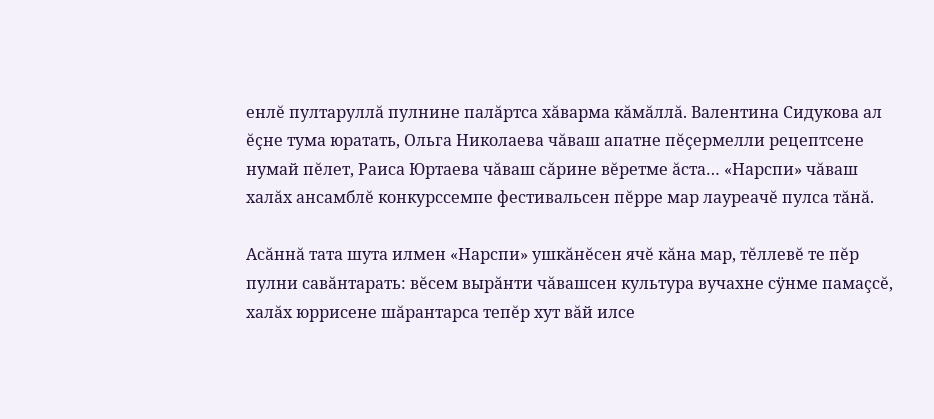енлĕ пултаруллă пулнине палăртса хăварма кăмăллă. Валентина Сидукова ал ĕçне тума юратать, Ольга Николаева чăваш апатне пĕçермелли рецептсене нумай пĕлет, Раиса Юртаева чăваш сăрине вĕретме ăста… «Нарспи» чăваш халăх ансамблĕ конкурссемпе фестивальсен пĕрре мар лауреачĕ пулса тăнă.

Асăннă тата шута илмен «Нарспи» ушкăнĕсен ячĕ кăна мар, тĕллевĕ те пĕр пулни савăнтарать: вĕсем вырăнти чăвашсен культура вучахне сÿнме памаçсĕ, халăх юррисене шăрантарса тепĕр хут вăй илсе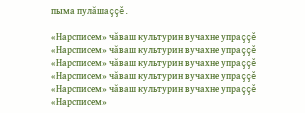пыма пулăшаççĕ.

«Нарсписем» чăваш культурин вучахне упраççĕ
«Нарсписем» чăваш культурин вучахне упраççĕ
«Нарсписем» чăваш культурин вучахне упраççĕ
«Нарсписем» чăваш культурин вучахне упраççĕ
«Нарсписем» чăваш культурин вучахне упраççĕ
«Нарсписем»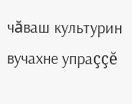чăваш культурин вучахне упраççĕ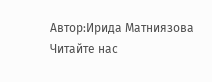Автор:Ирида Матниязова
Читайте нас